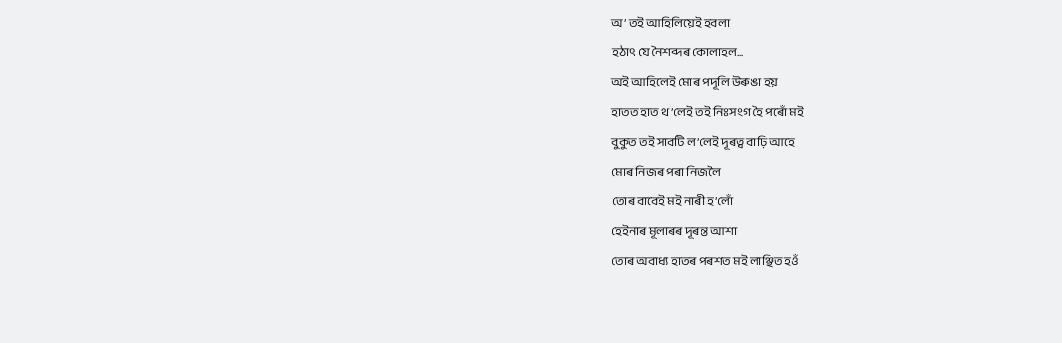অ’ তই আহিলিয়েই হবলা
হঠাৎ যে নৈশব্দৰ কোলাহল...
অই আহিলেই মোৰ পদূলি উৰুঙা হয়
হাতত হাত থ’লেই তই নিঃসংগ হৈ পৰোঁ মই
বুকুত তই সাবটি ল’লেই দূৰত্ব বাঢ়ি আহে
মোৰ নিজৰ পৰা নিজলৈ
তোৰ বাবেই মই নাৰী হ’লোঁ
হেইনাৰ মূলাৰৰ দূৰন্ত আশা
তোৰ অবাধ্য হাতৰ পৰশত মই লাঞ্ছিত হওঁ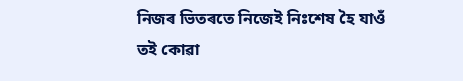নিজৰ ভিতৰতে নিজেই নিঃশেষ হৈ যাওঁ
তই কোৱা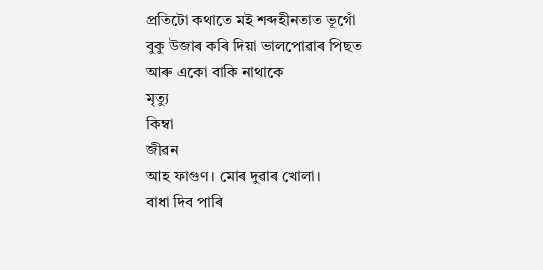প্রতিটো কথাতে মই শব্দহীনতাত ভূগোঁ
বুকু উজাৰ কৰি দিয়া ভালপোৱাৰ পিছত
আৰু একো বাকি নাথাকে
মৃত্যু
কিম্বা
জীৱন
আহ ফাগুণ। মোৰ দুৱাৰ খোলা।
বাধা দিব পাৰি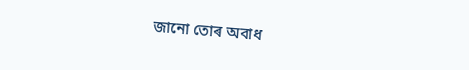জানো তোৰ অবাধ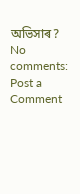অভিসাৰ?
No comments:
Post a Comment